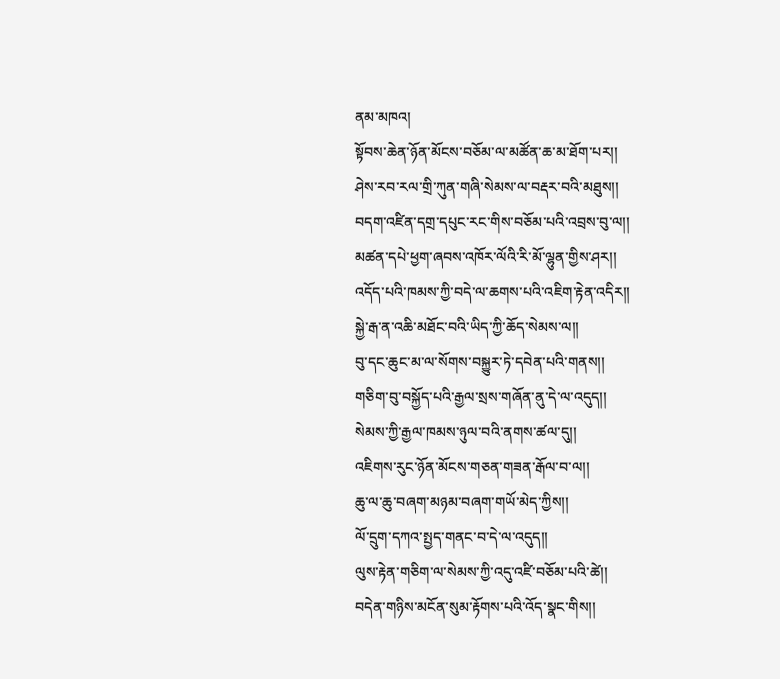ནམ་མཁའ།
སྟོབས་ཆེན་ཉོན་མོངས་བཅོམ་ལ་མཚོན་ཆ་མ་ཐོག་པར།།
ཤེས་རབ་རལ་གྲི་ཀུན་གཞི་སེམས་ལ་བརྡར་བའི་མཐུས།།
བདག་འཛིན་དགྲ་དཔུང་རང་གིས་བཅོམ་པའི་འབྲས་བུ་ལ།།
མཚན་དཔེ་ཕྱག་ཞབས་འཁོར་ལོའི་རི་མོ་ལྷུན་གྱིས་ཤར།།
འདོད་པའི་ཁམས་ཀྱི་བདེ་ལ་ཆགས་པའི་འཇིག་རྟེན་འདིར།།
སྐྱེ་རྒ་ན་འཆི་མཐོང་བའི་ཡིད་ཀྱི་ཆོད་སེམས་ལ།།
བུ་དང་ཆུང་མ་ལ་སོགས་བསྐྱུར་ཏེ་དབེན་པའི་གནས།།
གཅིག་བུ་བསྐྱོད་པའི་རྒྱལ་སྲས་གཞོན་ནུ་དེ་ལ་འདུད།།
སེམས་ཀྱི་རྒྱལ་ཁམས་ཉུལ་བའི་ནགས་ཚལ་དུ།།
འཇིགས་རུང་ཉོན་མོངས་གཅན་གཟན་རྒོལ་བ་ལ།།
ཆུ་ལ་ཆུ་བཞག་མཉམ་བཞག་གཡོ་མེད་ཀྱིས།།
ལོ་དྲུག་དཀའ་སྤྱད་གནང་བ་དེ་ལ་འདུད།།
ལུས་རྟེན་གཅིག་ལ་སེམས་ཀྱི་འདུ་འཛི་བཅོམ་པའི་ཚེ།།
བདེན་གཉིས་མངོན་སུམ་རྟོགས་པའི་འོད་སྣང་གིས།།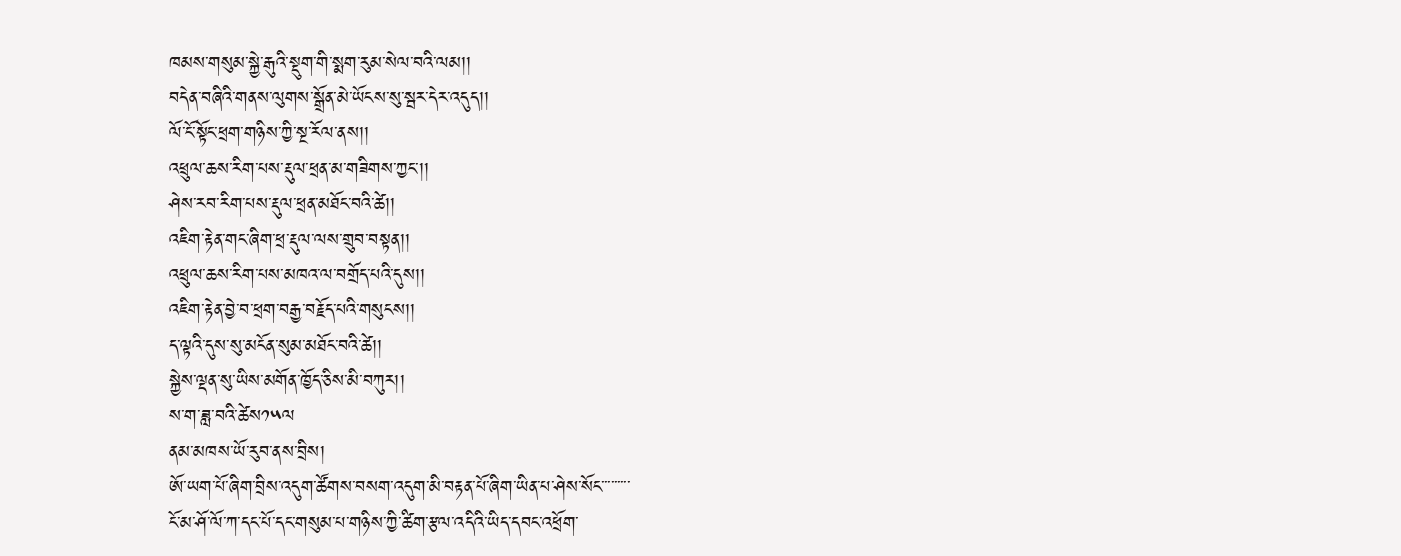ཁམས་གསུམ་སྐྱེ་རྒུའི་སྡུག་གི་སྨག་རུམ་སེལ་བའི་ལམ།།
བདེན་བཞིའི་གནས་ལུགས་སྒྲོན་མེ་ཡོངས་སུ་སྦར་དེར་འདུད།།
ལོ་ངོ་སྟོང་ཕྲག་གཉིས་ཀྱི་སྔ་རོལ་ནས།།
འཕྲུལ་ཆས་རིག་པས་རྡུལ་ཕྲན་མ་གཟིགས་ཀྱང་།།
ཤེས་རབ་རིག་པས་རྡུལ་ཕྲན་མཐོང་བའི་ཚེ།།
འཇིག་རྟེན་གང་ཞིག་ཕྲ་རྡུལ་ལས་གྲུབ་བསྟན།།
འཕྲུལ་ཆས་རིག་པས་མཁའ་ལ་བགྲོད་པའི་དུས།།
འཇིག་རྟེན་བྱེ་བ་ཕྲག་བརྒྱ་བརྗོད་པའི་གསུངས།།
ད་ལྟའི་དུས་སུ་མངོན་སུམ་མཐོང་བའི་ཚེ།།
སྐྱེས་ལྡན་སུ་ཡིས་མགོན་ཁྱོད་ཅིས་མི་བཀུར།།
ས་ག་ཟླ་བའི་ཚེས༡༥ལ
ནམ་མཁས་ཡོ་རུབ་ནས་བྲིས།
ཨོ་ཡག་པོ་ཞིག་བྲིས་འདུག་ཚོགས་བསག་འདུག་མི་བརྟན་པོ་ཞིག་ཡིན་པ་ཤེས་སོང་་་་་་་་་
ངོ་མ་ཤོ་ལོ་ཀ་དང་པོ་དང་གསུམ་པ་གཉིས་ཀྱི་ཚིག་རྩལ་འདིའི་ཡིད་དབང་འཕྲོག་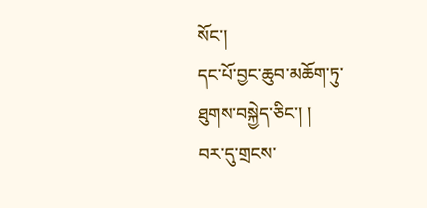སོང་།
དང་པོ་བྱང་ཆུབ་མཆོག་ཏུ་ཐུགས་བསྐྱེད་ཅིང་། །
བར་དུ་གྲངས་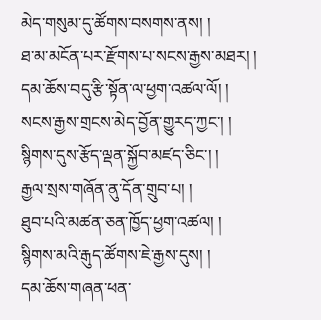མེད་གསུམ་དུ་ཚོགས་བསགས་ནས། །
ཐ་མ་མངོན་པར་རྫོགས་པ་སངས་རྒྱས་མཐར། །
དམ་ཆོས་བདུ་རྩི་སྟོན་ལ་ཕྱག་འཚལ་ལོ། །
སངས་རྒྱས་གྲངས་མེད་བྱོན་གྱུརད་ཀྱང་། །
སྙིགས་དུས་རྩོད་ལྡན་སྐྱོབ་མཛད་ཅིང་། །
རྒྱལ་སྲས་གཞོན་ནུ་དོན་གྲུབ་པ། །
ཐུབ་པའི་མཚན་ཅན་ཁྱོད་ཕྱག་འཚལ། །
སྙིགས་མའི་རྒུད་ཚོགས་ཇེ་རྒྱས་དུས། །
དམ་ཆོས་གཞན་ཕན་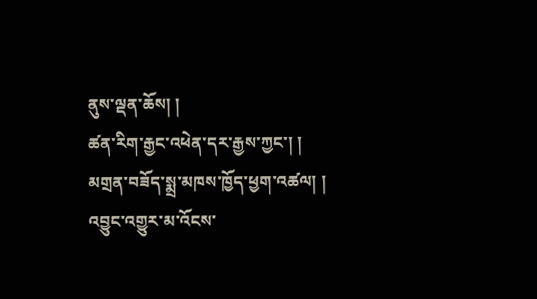ནུས་ལྡན་ཆོས། །
ཚན་རིག་རྒྱང་འཕེན་དར་རྒྱས་ཀྱང་། །
མགྲན་བཟོད་སྨྲ་མཁས་ཁྱོད་ཕྱག་འཚལ། །
འབྱུང་འགྱུར་མ་འོངས་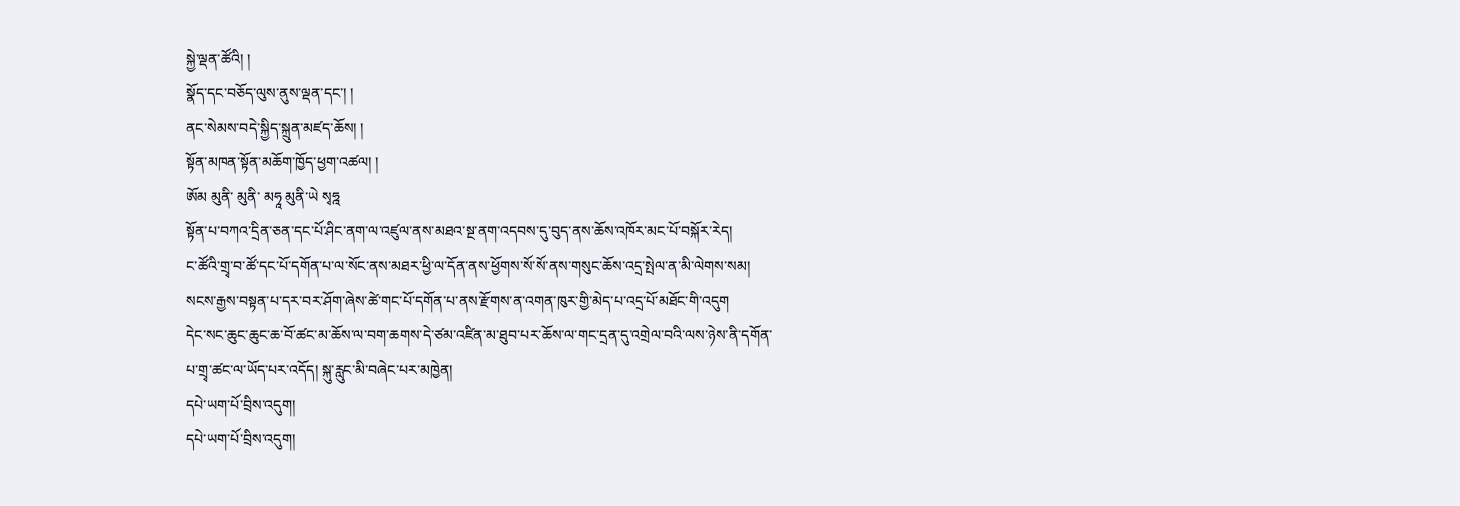སྐྱེ་ལྡན་ཚོའི། །
སྣོད་དང་བཅོད་ལུས་ནུས་ལྡན་དང་། །
ནང་སེམས་བདེ་སྐྱིད་སྐྲུན་མཛད་ཆོས། །
སྟོན་མཁན་སྟོན་མཆོག་ཁྱོད་ཕྱག་འཚལ། །
ཨོམ མུནི་ མུནི་ མཧཱ མུནི་ཡེ སྭཧྰ
སྟོན་པ་བཀའ་དྲིན་ཅན་དང་པོ་ཤིང་ནག་ལ་འཛུལ་ནས་མཐའ་སྔ་ནག་འདབས་དུ་བུད་ནས་ཆོས་འཁོར་མང་པོ་བསྐོར་རེད།
ང་ཚོའི་གྲྭ་བ་ཚོ་དང་པོ་དགོན་པ་ལ་སོང་ནས་མཐར་ཕྱི་ལ་དོན་ནས་ཕྱོགས་སོ་སོ་ནས་གསུང་ཆོས་འདྲ་སྤེལ་ན་མི་ལེགས་སམ།
སངས་རྒྱས་བསྟན་པ་དར་བར་ཤོག་ཞེས་ཚེ་གང་པོ་དགོན་པ་ནས་རྫོགས་ན་འགན་ཁུར་གྱི་མེད་པ་འདྲ་པོ་མཐོང་གི་འདུག
དེང་སང་ཆུང་ཆུང་ཆ་བོ་ཚང་མ་ཆོས་ལ་བག་ཆགས་དེ་ཙམ་འཛིན་མ་ཐུབ་པར་ཆོས་ལ་གང་དྲན་དུ་འགྲེལ་བའི་ལས་ཉེས་ནི་དགོན་པ་གྲྭ་ཚང་ལ་ཡོད་པར་འདོད། སྐུ་རླུང་མི་བཞེང་པར་མཁྱེན།
དཔེ་ཡག་པོ་བྲིས་འདུག།
དཔེ་ཡག་པོ་བྲིས་འདུག།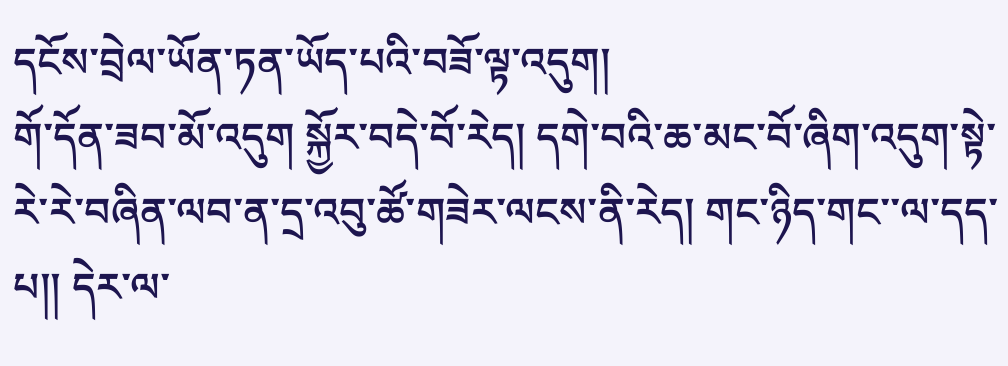དངོས་བྲེལ་ཡོན་ཏན་ཡོད་པའི་བཟོ་ལྟ་འདུག།
གོ་དོན་ཟབ་མོ་འདུག སྐྱོར་བདེ་བོ་རེད། དགེ་བའི་ཆ་མང་བོ་ཞིག་འདུག་སྟེ་རེ་རེ་བཞིན་ལབ་ན་དྲ་འབུ་ཚོ་གཟེར་ལངས་ནི་རེད། གང་ཉིད་གང་་ལ་དད་པ།། དེར་ལ་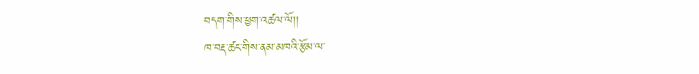བདག་གིས་ཕྱག་འཚལ་ལོ།།
ཁ་བརྡ་ཚང་གིས་ནམ་མཁའི་རྩོམ་ལ་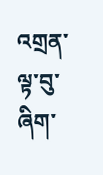འགྲན་ལྟ་བུ་ཞིག་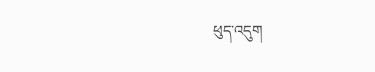ཕུད་འདུག